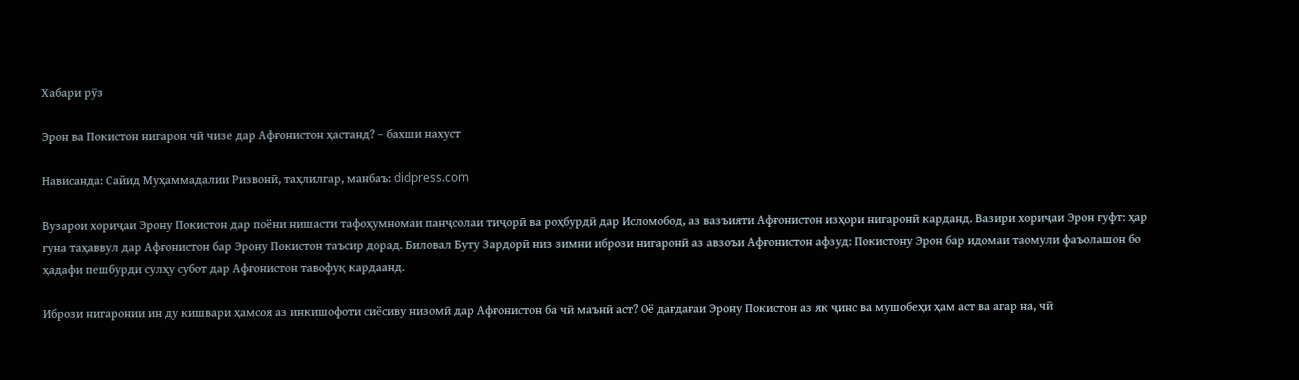Хабари рӯз

Эрон ва Покистон нигарон чӣ чизе дар Афғонистон ҳастанд? – бахши нахуст

Нависанда: Сайид Муҳаммадалии Ризвонӣ, таҳлилгар, манбаъ: didpress.com

Вузарои хориҷаи Эрону Покистон дар поёни нишасти тафоҳумномаи панҷсолаи тиҷорӣ ва роҳбурдӣ дар Исломобод, аз вазъияти Афғонистон изҳори нигаронӣ карданд. Вазири хориҷаи Эрон гуфт: ҳар гуна таҳаввул дар Афғонистон бар Эрону Покистон таъсир дорад. Биловал Буту Зардорӣ низ зимни ибрози нигаронӣ аз авзоъи Афғонистон афзуд: Покистону Эрон бар идомаи таомули фаъолашон бо ҳадафи пешбурди сулҳу субот дар Афғонистон тавофуқ кардаанд.

Ибрози нигаронии ин ду кишвари ҳамсоя аз инкишофоти сиёсиву низомӣ дар Афғонистон ба чӣ маънӣ аст? Оё дағдағаи Эрону Покистон аз як ҷинс ва мушобеҳи ҳам аст ва агар на, чӣ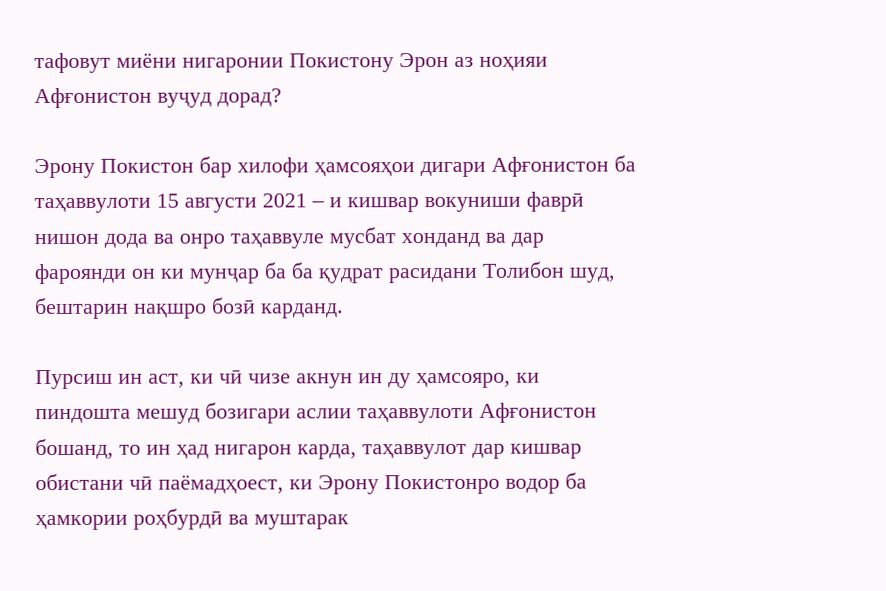тафовут миёни нигаронии Покистону Эрон аз ноҳияи Афғонистон вуҷуд дорад?

Эрону Покистон бар хилофи ҳамсояҳои дигари Афғонистон ба таҳаввулоти 15 августи 2021 – и кишвар вокуниши фаврӣ нишон дода ва онро таҳаввуле мусбат хонданд ва дар фароянди он ки мунҷар ба ба қудрат расидани Толибон шуд, бештарин нақшро бозӣ карданд.

Пурсиш ин аст, ки чӣ чизе акнун ин ду ҳамсояро, ки пиндошта мешуд бозигари аслии таҳаввулоти Афғонистон бошанд, то ин ҳад нигарон карда, таҳаввулот дар кишвар обистани чӣ паёмадҳоест, ки Эрону Покистонро водор ба ҳамкории роҳбурдӣ ва муштарак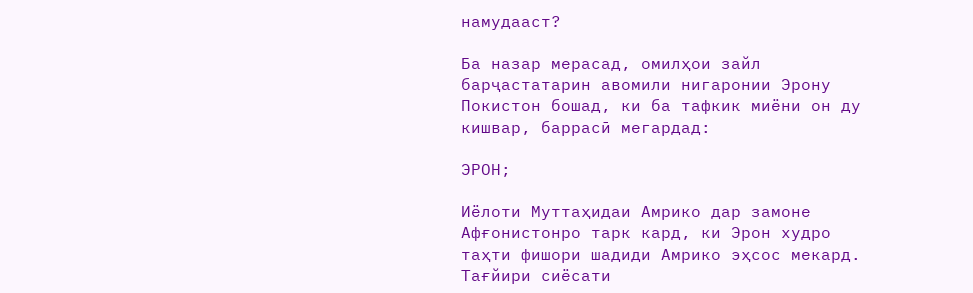намудааст?

Ба назар мерасад, омилҳои зайл барҷастатарин авомили нигаронии Эрону Покистон бошад, ки ба тафкик миёни он ду кишвар, баррасӣ мегардад:

ЭРОН;

Иёлоти Муттаҳидаи Амрико дар замоне Афғонистонро тарк кард, ки Эрон худро таҳти фишори шадиди Амрико эҳсос мекард. Тағйири сиёсати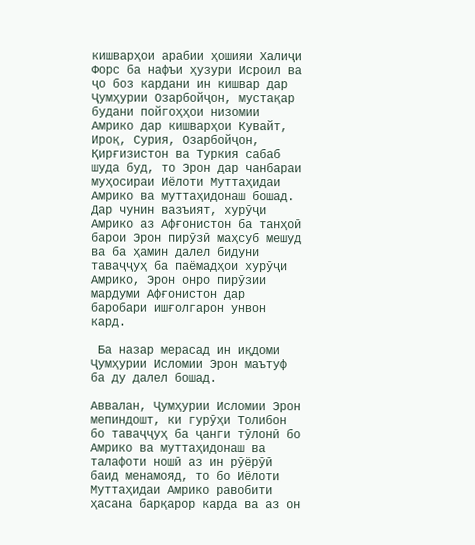кишварҳои арабии ҳошияи Халиҷи Форс ба нафъи ҳузури Исроил ва ҷо боз кардани ин кишвар дар Ҷумҳурии Озарбойҷон, мустақар будани пойгоҳҳои низомии Амрико дар кишварҳои Кувайт, Ироқ, Сурия, Озарбойҷон, Қирғизистон ва Туркия сабаб шуда буд, то Эрон дар чанбараи муҳосираи Иёлоти Муттаҳидаи Амрико ва муттаҳидонаш бошад. Дар чунин вазъият, хурӯҷи Амрико аз Афғонистон ба танҳоӣ барои Эрон пирӯзӣ маҳсуб мешуд ва ба ҳамин далел бидуни таваҷҷуҳ ба паёмадҳои хурӯҷи Амрико, Эрон онро пирӯзии мардуми Афғонистон дар баробари ишғолгарон унвон кард.

 Ба назар мерасад ин иқдоми Ҷумҳурии Исломии Эрон маътуф ба ду далел бошад.

Аввалан, Ҷумҳурии Исломии Эрон мепиндошт, ки гурӯҳи Толибон бо таваҷҷуҳ ба ҷанги тӯлонӣ бо Амрико ва муттаҳидонаш ва талафоти ношӣ аз ин рӯёрӯӣ баид менамояд, то бо Иёлоти Муттаҳидаи Амрико равобити ҳасана барқарор карда ва аз он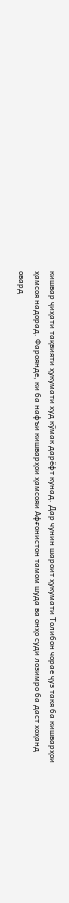кишвар ҷиҳати тақвияти ҳукумати худ кӯмак дарёфт кунад. Дар чунин шароит ҳукумати Толибон чорае ҷуз такя ба кишварҳои ҳамсоя надорад. Фароянде, ки ба нафъи кишварҳои ҳамсояи Афғонистон тамом шуда ва онҳо суди лозимро ба даст хоҳанд овард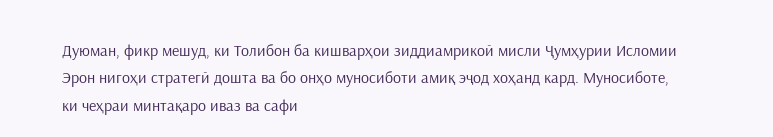Дуюман, фикр мешуд, ки Толибон ба кишварҳои зиддиамрикоӣ мисли Ҷумҳурии Исломии Эрон нигоҳи стратегӣ дошта ва бо онҳо муносиботи амиқ эҷод хоҳанд кард. Муносиботе, ки чеҳраи минтақаро иваз ва сафи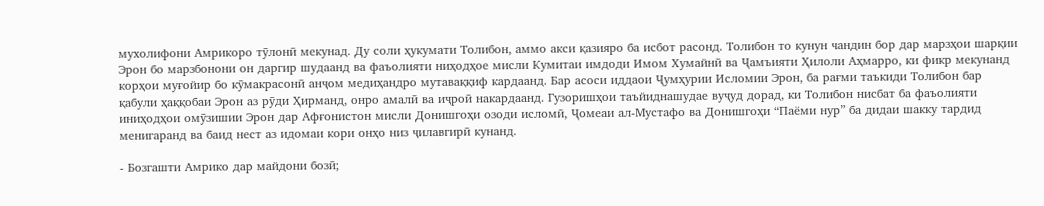мухолифони Амрикоро тӯлонӣ мекунад. Ду соли ҳукумати Толибон, аммо акси қазияро ба исбот расонд. Толибон то кунун чандин бор дар марзҳои шарқии Эрон бо марзбонони он даргир шудаанд ва фаъолияти ниҳодҳое мисли Кумитаи имдоди Имом Хумайнӣ ва Ҷамъияти Ҳилоли Аҳмарро, ки фикр мекунанд корҳои муғойир бо кӯмакрасонӣ анҷом медиҳандро мутаваққиф кардаанд. Бар асоси иддаои Ҷумҳурии Исломии Эрон, ба рағми таъкиди Толибон бар қабули ҳаққобаи Эрон аз рӯди Ҳирманд, онро амалӣ ва иҷроӣ накардаанд. Гузоришҳои таъйиднашудае вуҷуд дорад, ки Толибон нисбат ба фаъолияти иниҳодҳои омӯзишии Эрон дар Афғонистон мисли Донишгоҳи озоди исломӣ, Ҷомеаи ал-Мустафо ва Донишгоҳи “Паёми нур” ба дидаи шакку тардид менигаранд ва баид нест аз идомаи кори онҳо низ ҷилавгирӣ кунанд.

- Бозгашти Амрико дар майдони бозӣ;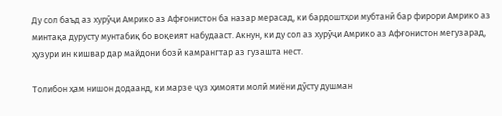Ду сол баъд аз хурӯҷи Амрико аз Афғонистон ба назар мерасад, ки бардоштҳои мубтанӣ бар фирори Амрико аз минтақа дурусту мунтабиқ бо воқеият набудааст. Акнун, ки ду сол аз хурӯҷи Амрико аз Афғонистон мегузарад, ҳузури ин кишвар дар майдони бозӣ камрангтар аз гузашта нест.

Толибон ҳам нишон додаанд, ки марзе ҷуз ҳимояти молӣ миёни дӯсту душман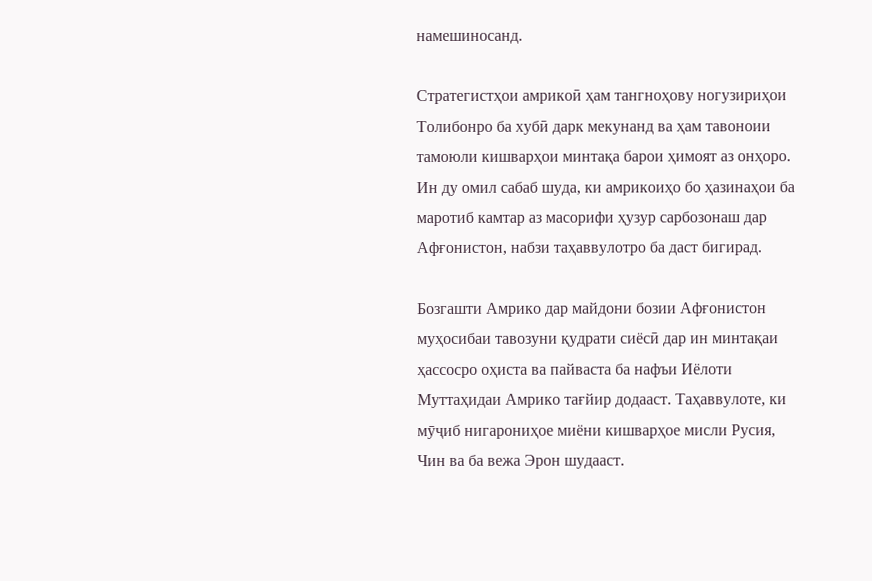намешиносанд.

Стратегистҳои амрикоӣ ҳам тангноҳову ногузириҳои Толибонро ба хубӣ дарк мекунанд ва ҳам тавоноии тамоюли кишварҳои минтақа барои ҳимоят аз онҳоро. Ин ду омил сабаб шуда, ки амрикоиҳо бо ҳазинаҳои ба маротиб камтар аз масорифи ҳузур сарбозонаш дар Афғонистон, набзи таҳаввулотро ба даст бигирад.

Бозгашти Амрико дар майдони бозии Афғонистон муҳосибаи тавозуни қудрати сиёсӣ дар ин минтақаи ҳассосро оҳиста ва пайваста ба нафъи Иёлоти Муттаҳидаи Амрико тағйир додааст. Таҳаввулоте, ки мӯҷиб нигарониҳое миёни кишварҳое мисли Русия, Чин ва ба вежа Эрон шудааст.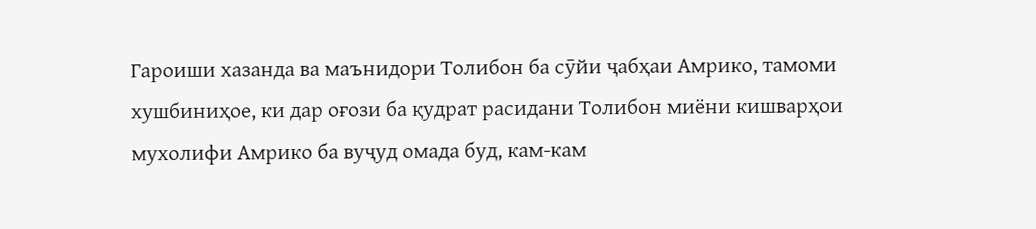Гароиши хазанда ва маънидори Толибон ба сӯйи ҷабҳаи Амрико, тамоми хушбиниҳое, ки дар оғози ба қудрат расидани Толибон миёни кишварҳои мухолифи Амрико ба вуҷуд омада буд, кам-кам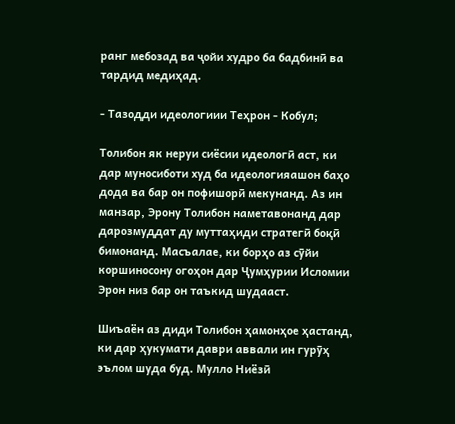ранг мебозад ва ҷойи худро ба бадбинӣ ва тардид медиҳад.

- Тазодди идеологиии Теҳрон - Кобул;

Толибон як неруи сиёсии идеологӣ аст, ки дар муносиботи худ ба идеологияашон баҳо дода ва бар он пофишорӣ мекунанд. Аз ин манзар, Эрону Толибон наметавонанд дар дарозмуддат ду муттаҳиди стратегӣ боқӣ бимонанд. Масъалае, ки борҳо аз сӯйи коршиносону огоҳон дар Ҷумҳурии Исломии Эрон низ бар он таъкид шудааст.

Шиъаён аз диди Толибон ҳамонҳое ҳастанд, ки дар ҳукумати даври аввали ин гурӯҳ эълом шуда буд. Мулло Ниёзӣ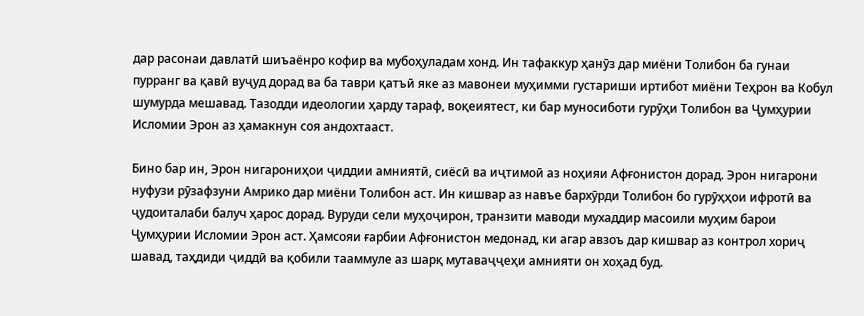дар расонаи давлатӣ шиъаёнро кофир ва мубоҳуладам хонд. Ин тафаккур ҳанӯз дар миёни Толибон ба гунаи пурранг ва қавӣ вуҷуд дорад ва ба таври қатъӣ яке аз мавонеи муҳимми густариши иртибот миёни Теҳрон ва Кобул шумурда мешавад. Тазодди идеологии ҳарду тараф, воқеиятест, ки бар муносиботи гурӯҳи Толибон ва Ҷумҳурии Исломии Эрон аз ҳамакнун соя андохтааст.

Бино бар ин, Эрон нигарониҳои ҷиддии амниятӣ, сиёсӣ ва иҷтимоӣ аз ноҳияи Афғонистон дорад. Эрон нигарони нуфузи рӯзафзуни Амрико дар миёни Толибон аст. Ин кишвар аз навъе бархӯрди Толибон бо гурӯҳҳои ифротӣ ва ҷудоиталаби балуч ҳарос дорад. Вуруди сели муҳоҷирон, транзити маводи мухаддир масоили муҳим барои Ҷумҳурии Исломии Эрон аст. Ҳамсояи ғарбии Афғонистон медонад, ки агар авзоъ дар кишвар аз контрол хориҷ шавад, таҳдиди ҷиддӣ ва қобили тааммуле аз шарқ мутаваҷҷеҳи амнияти он хоҳад буд.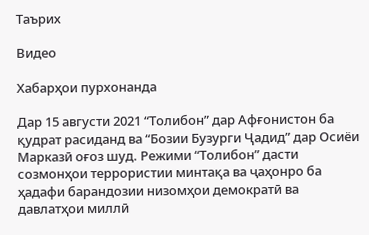Таърих

Видео

Хабарҳои пурхонанда

Дар 15 августи 2021 “Толибон” дар Афғонистон ба қудрат расиданд ва “Бозии Бузурги Ҷадид” дар Осиёи Марказӣ оғоз шуд. Режими “Толибон” дасти созмонҳои террористии минтақа ва ҷаҳонро ба ҳадафи барандозии низомҳои демократӣ ва давлатҳои миллӣ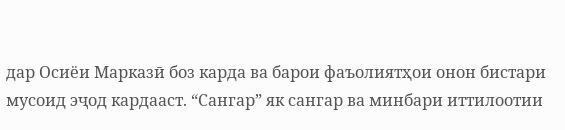дар Осиёи Марказӣ боз карда ва барои фаъолиятҳои онон бистари мусоид эҷод кардааст. “Сангар” як сангар ва минбари иттилоотии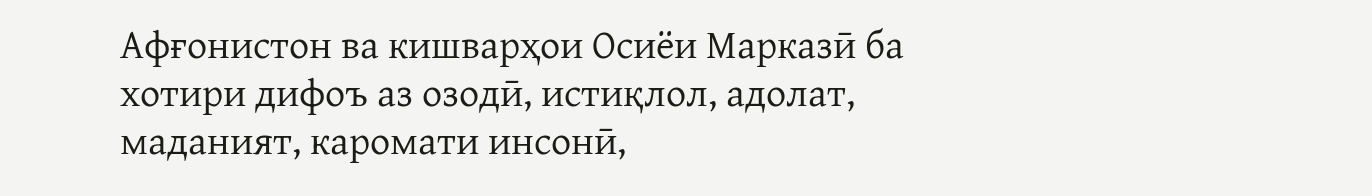Афғонистон ва кишварҳои Осиёи Марказӣ ба хотири дифоъ аз озодӣ, истиқлол, адолат, маданият, каромати инсонӣ,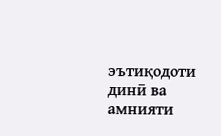эътиқодоти динӣ ва амнияти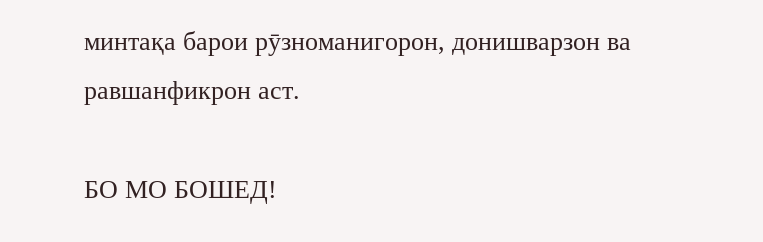минтақа барои рӯзноманигорон, донишварзон ва равшанфикрон аст.

БО МО БОШЕД!